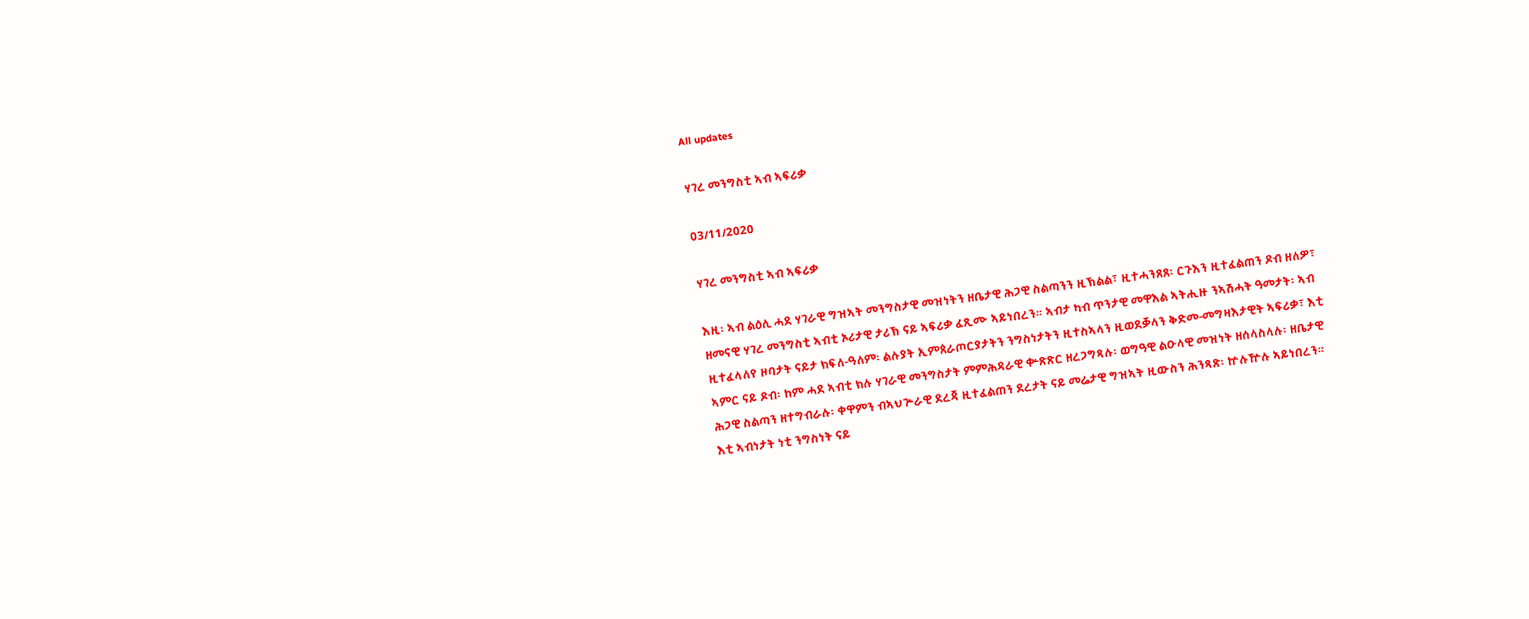All updates

ሃገረ መንግስቲ ኣብ ኣፍሪቃ

03/11/2020

ሃገረ መንግስቲ ኣብ ኣፍሪቃ

እዚ፡ ኣብ ልዕሊ ሓደ ሃገራዊ ግዝኣት መንግስታዊ መዝነትን ዘቤታዊ ሕጋዊ ስልጣንን ዚኽልል፣ ዚተሓንጸጸ፡ ርጉእን ዚተፈልጠን ዶብ ዘለዎ፣ ዘመናዊ ሃገረ መንግስቲ ኣብቲ ኦሪታዊ ታሪኽ ናይ ኣፍሪቃ ፈጺሙ ኣይነበረን። ኣብታ ካብ ጥንታዊ መዋእል ኣትሒዙ ንኣሽሓት ዓመታት፡ ኣብ ዚተፈላለየ ዞባታት ናይታ ክፍለ-ዓለም፡ ልሉያት ኢምጰራጦርያታትን ንግስነታትን ዚተስኣላን ዚወደቓላን ቅድመ-መግዛእታዊት ኣፍሪቃ፣ እቲ ኣምር ናይ ዶብ፡ ከም ሓደ ኣብቲ ክሉ ሃገራዊ መንግስታት ምምሕዳራዊ ቍጽጽር ዘረጋግጻሉ፡ ወግዓዊ ልዑላዊ መዝነት ዘሰላስላሉ፡ ዘቤታዊ ሕጋዊ ስልጣን ዘተግብራሉ፡ ቀዋምን ብኣህጕራዊ ደረጃ ዚተፈልጠን ደረታት ናይ መሬታዊ ግዝኣት ዚውስን ሕንጻጽ፡ ኵሉዅሉ ኣይነበረን። እቲ ኣብነታት ነቲ ንግስነት ናይ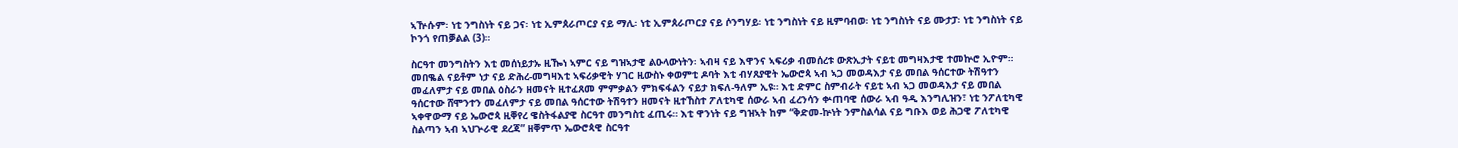ኣዅሱም፡ ነቲ ንግስነት ናይ ጋና፡ ነቲ ኢምጰራጦርያ ናይ ማሊ፡ ነቲ ኢምጰራጦርያ ናይ ሶንግሃይ፡ ነቲ ንግስነት ናይ ዚምባብወ፡ ነቲ ንግስነት ናይ ሙታፓ፡ ነቲ ንግስነት ናይ ኮንጎ የጠቓልል (3)።

ስርዓተ መንግስትን እቲ መሰነይታኡ ዚዀነ ኣምር ናይ ግዝኣታዊ ልዑላውነትን፡ ኣብዛ ናይ እዋንና ኣፍሪቃ ብመሰረቱ ውጽኢታት ናይቲ መግዛእታዊ ተመኵሮ ኢዮም። መበቈል ናይቶም ነታ ናይ ድሕረ-መግዛእቲ ኣፍሪቃዊት ሃገር ዚውስኑ ቀወምቲ ዶባት እቲ ብሃጸያዊት ኤውሮጳ ኣብ ኣጋ መወዳእታ ናይ መበል ዓሰርተው ትሽዓተን መፈለምታ ናይ መበል ዕስራን ዘመናት ዚተፈጸመ ምምቃልን ምክፍፋልን ናይታ ክፍለ-ዓለም ኢዩ። እቲ ድምር ስምብራት ናይቲ ኣብ ኣጋ መወዳእታ ናይ መበል ዓሰርተው ሸሞንተን መፈለምታ ናይ መበል ዓሰርተው ትሽዓተን ዘመናት ዚተኸስተ ፖለቲካዊ ሰውራ ኣብ ፈረንሳን ቍጠባዊ ሰውራ ኣብ ዓዲ እንግሊዝን፣ ነቲ ንፖለቲካዊ ኣቀዋውማ ናይ ኤውሮጳ ዚቐየረ ዌስትፋልያዊ ስርዓተ መንግስቲ ፈጢሩ። እቲ ዋንነት ናይ ግዝኣት ከም “ቅድመ-ኵነት ንምስልሳል ናይ ግቡእ ወይ ሕጋዊ ፖለቲካዊ ስልጣን ኣብ ኣህጕራዊ ደረጃ” ዘቐምጥ ኤውሮጳዊ ስርዓተ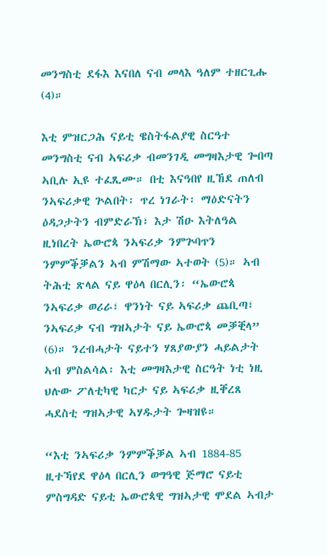መንግስቲ ደፋእ እናበለ ናብ መላእ ዓለም ተዘርጊሑ (4)።

እቲ ምዝርጋሕ ናይቲ ዌስትፋልያዊ ስርዓተ መንግስቲ ናብ ኣፍሪቃ ብመንገዲ መግዛእታዊ ጐበጣ ኣቢሉ ኢዩ ተፈጺሙ። በቲ እናዓበየ ዚኸደ ጠለብ ንኣፍሪቃዊ ጕልበት፡ ጥረ ነገራት፡ ማዕድናትን ዕዳጋታትን ብምድራኽ፣ እታ ሽዑ እትለዓል ዚነበረት ኤውሮጳ ንኣፍሪቃ ንምጕባጥን ንምምቕቓልን ኣብ ምሽማው ኣተወት (5)። ኣብ ትሕቲ ጽላል ናይ ዋዕላ በርሊን፡ “ኤውሮጳ ንኣፍሪቃ ወሪራ፣ ዋንነት ናይ ኣፍሪቃ ጨቢጣ፣ ንኣፍሪቃ ናብ ግዝኣታት ናይ ኤውሮጳ መቓቒላ” (6)። ንረብሓታት ናይተን ሃጸያውያን ሓይልታት ኣብ ምስልሳል፡ እቲ መግዛእታዊ ስርዓት ነቲ ነዚ ህሉው ፖለቲካዊ ካርታ ናይ ኣፍሪቃ ዚቐረጸ ሓደስቲ ግዝኣታዊ ኣሃዱታት ጐዛዝዩ።

“እቲ ንኣፍሪቃ ንምምቕቓል ኣብ 1884-85 ዚተኻየደ ዋዕላ በርሊን ወግዓዊ ጅማሮ ናይቲ ምስግዳድ ናይቲ ኤውሮጳዊ ግዝኣታዊ ሞደል ኣብታ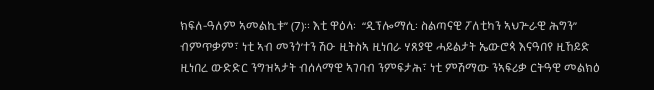ክፍለ-ዓለም ኣመልኪቱ” (7)። እቲ ዋዕላ፡  “ዲፕሎማሲ፡ ስልጣናዊ ፖለቲካን ኣህጕራዊ ሕግን” ብምጥቃም፣ ነቲ ኣብ መንጎ’ተን ሽዑ ዚትስኣ ዚነበራ ሃጸያዊ ሓይልታት ኤውሮጳ እናዓበየ ዚኸይድ ዚነበረ ውድድር ንግዝኣታት ብሰላማዊ ኣገባብ ንምፍታሕ፣ ነቲ ምሽማው ንኣፍሪቃ ርትዓዊ መልክዕ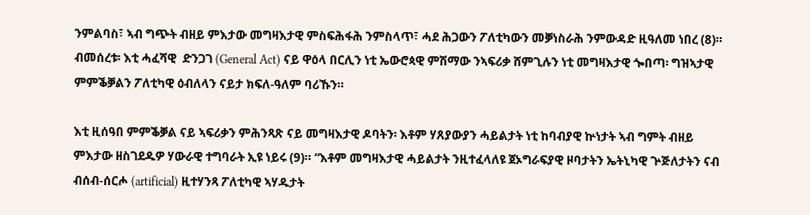ንምልባስ፣ ኣብ ግጭት ብዘይ ምእታው መግዛእታዊ ምስፍሕፋሕ ንምስላጥ፣ ሓደ ሕጋውን ፖለቲካውን መቓነስራሕ ንምውዳድ ዚዓለመ ነበረ (8)። ብመሰረቱ፡ እቲ ሓፈሻዊ  ድንጋገ (General Act) ናይ ዋዕላ በርሊን ነቲ ኤውሮጳዊ ምሽማው ንኣፍሪቃ ሸምጊሉን ነቲ መግዛእታዊ ጐበጣ፡ ግዝኣታዊ ምምቕቓልን ፖለቲካዊ ዕብለላን ናይታ ክፍለ-ዓለም ባሪኹን።

እቲ ዚሰዓበ ምምቕቓል ናይ ኣፍሪቃን ምሕንጻጽ ናይ መግዛእታዊ ዶባትን፡ እቶም ሃጸያውያን ሓይልታት ነቲ ከባብያዊ ኵነታት ኣብ ግምት ብዘይ ምእታው ዘስገደዱዎ ሃውራዊ ተግባራት ኢዩ ነይሩ (9)። “እቶም መግዛእታዊ ሓይልታት ንዚተፈላለዩ ጀኦግራፍያዊ ዞባታትን ኤትኒካዊ ጕጅለታትን ናብ ብሰብ-ሰርሖ (artificial) ዚተሃንጻ ፖለቲካዊ ኣሃዱታት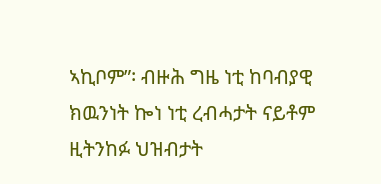ኣኪቦም”፡ ብዙሕ ግዜ ነቲ ከባብያዊ ክዉንነት ኰነ ነቲ ረብሓታት ናይቶም ዚትንከፉ ህዝብታት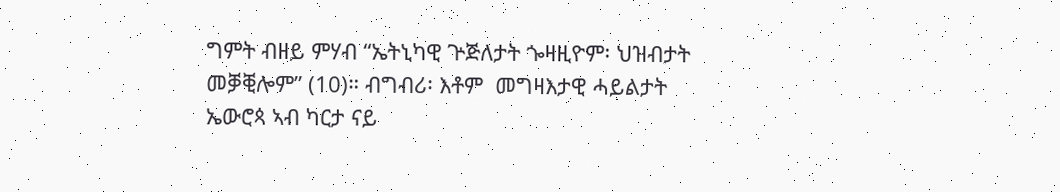ግምት ብዘይ ምሃብ “ኤትኒካዊ ጕጅለታት ጐዛዚዮም፡ ህዝብታት መቓቒሎም” (10)። ብግብሪ፡ እቶም  መግዛእታዊ ሓይልታት ኤውሮጳ ኣብ ካርታ ናይ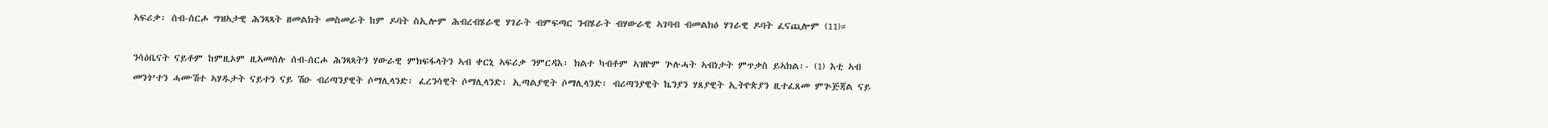ኣፍሪቃ፡ ሰብ-ሰርሖ ግዝኣታዊ ሕንጻጻት ዘመልክት መስመራት ከም ዶባት ስኢሎም ሕብረብሄራዊ ሃገራት ብምፍጣር ንብሄራት ብሃውራዊ ኣገባብ ብመልክዕ ሃገራዊ ዶባት ፈናጪሎም (11)።

ንሳዕቤናት ናይቶም ከምዚኦም ዚኣመሰሉ ሰብ-ሰርሖ ሕንጻጻትን ሃውራዊ ምክፍፋላትን ኣብ ቀርኒ ኣፍሪቃ ንምርዳእ፡ ክልተ ካብቶም ኣዝዮም ጕሉሓት ኣብነታት ምጥቃስ ይኣክል፡- (1) እቲ ኣብ መንጎ’ተን ሓሙሽተ ኣሃዱታት ናይተን ናይ ሽዑ ብሪጣንያዊት ሶማሊላንድ፡ ፈረንሳዊት ሶማሊላንድ፡ ኢጣልያዊት ሶማሊላንድ፡ ብሪጣንያዊት ኬንያን ሃጸያዊት ኢትዮጵያን ዚተፈጸመ ምጕጅጃል ናይ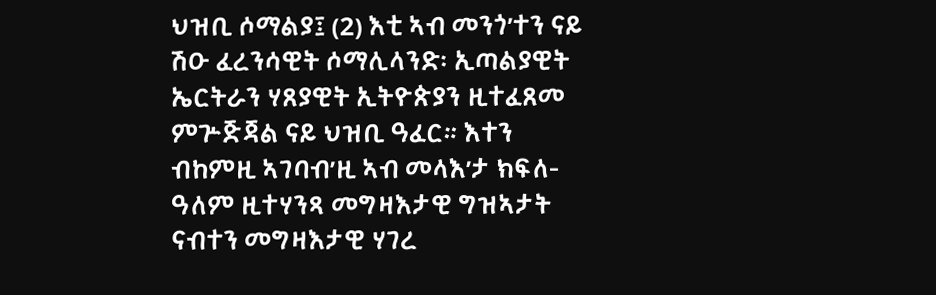ህዝቢ ሶማልያ፤ (2) እቲ ኣብ መንጎ’ተን ናይ ሽዑ ፈረንሳዊት ሶማሊላንድ፡ ኢጣልያዊት ኤርትራን ሃጸያዊት ኢትዮጵያን ዚተፈጸመ ምጕጅጃል ናይ ህዝቢ ዓፈር። እተን ብከምዚ ኣገባብ’ዚ ኣብ መላእ’ታ ክፍለ-ዓለም ዚተሃንጻ መግዛእታዊ ግዝኣታት ናብተን መግዛእታዊ ሃገረ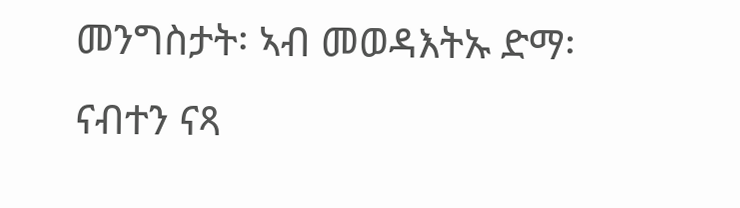መንግስታት፡ ኣብ መወዳእትኡ ድማ፡ ናብተን ናጻ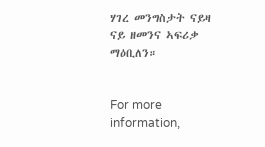ሃገረ መንግስታት ናይዛ ናይ ዘመንና ኣፍሪቃ ማዕቢለን።


For more information,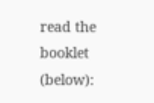read the booklet (below):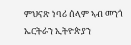ምህናጽ ነባሪ ሰላም ኣብ መንጎ ኤርትራን ኢትዮጵያን